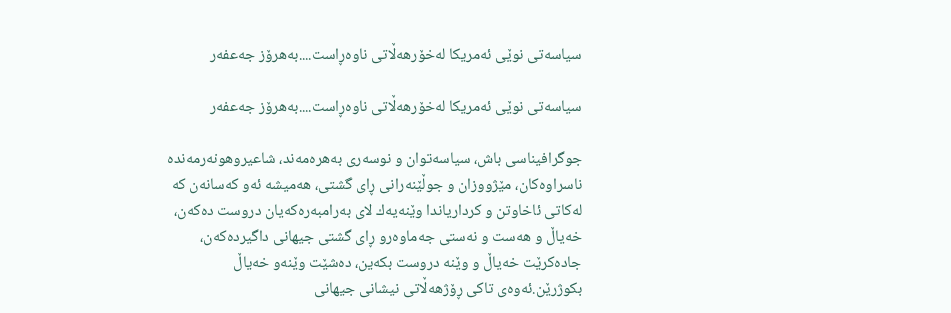سیاسه‌تی نوێی ئه‌مریكا له‌خۆرهه‌ڵاتی ناوه‌ڕاست....به‌هرۆز جه‌عفه‌ر

سیاسه‌تی نوێی ئه‌مریكا له‌خۆرهه‌ڵاتی ناوه‌ڕاست....به‌هرۆز جه‌عفه‌ر

جوگرافیناسی باش، سیاسه‌توان و نوسه‌ری به‌هره‌مه‌ند، شاعیروهونه‌رمه‌نده‌ ناسراوه‌كان، مێژووزان و جوڵێنه‌رانی ڕای گشتی، هه‌میشه‌ ئه‌و كه‌سانه‌ن كه‌ له‌كاتی ئاخاوتن و كرداریاندا وێنه‌یه‌ك لای به‌رامبه‌ره‌كه‌یان دروست ده‌كه‌ن، خه‌یاڵ و هه‌ست و نه‌ستی جه‌ماوه‌رو ڕای گشتی جیهانی داگیرده‌كه‌ن، جاده‌كرێت خه‌یاڵ و وێنه‌ دروست بكه‌ین، ده‌شێت وێنه‌و خه‌یاڵ بكوژرێن.ئه‌وه‌ی تاكی ڕۆژهه‌ڵاتی نیشانی جیهانی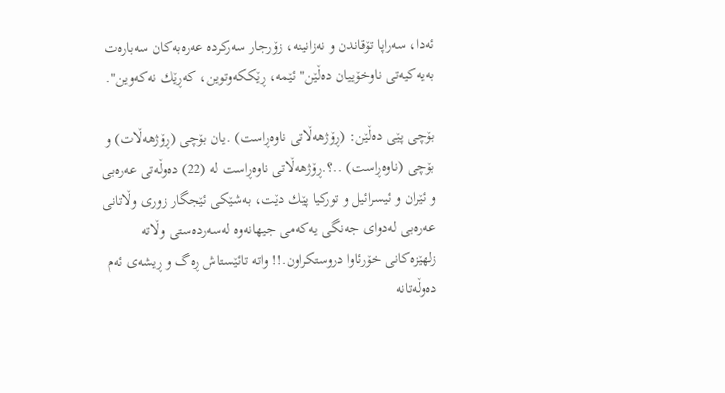ئه‌دا، سه‌راپا تۆقاندن و نه‌زانینه‌، زۆرجار سه‌ركرده‌ عه‌ره‌به‌كان سه‌باره‌ت به‌یه‌كیه‌تی ناوخۆییان ده‌ڵێن" ئێمه‌، ڕێككه‌وتوین، كه‌ڕێك نه‌كه‌وین".

بۆچی پێی ده‌ڵێن: (ڕۆژهه‌ڵاتی ناوه‌ڕاست) .یان بۆچی (ڕۆژهه‌ڵات) و بۆچی (ناوه‌ڕاست) ..؟.ڕۆژهه‌ڵاتی ناوه‌ڕاست له‌ (22) ده‌وڵه‌تی عه‌ره‌بی و ئێران و ئیسرائیل و توركیا پێك دێت، به‌شێكی ئێجگار زوری وڵاتانی عه‌ره‌بی له‌دوای جه‌نگی یه‌كه‌می جیهانه‌وه‌ له‌سه‌رده‌ستی وڵاته‌ زلهێزه‌كانی خۆرئاوا دروستكراون.!! واته‌ تائێستاش ڕه‌گ و ڕیشه‌ی ئه‌م ده‌وڵه‌تانه‌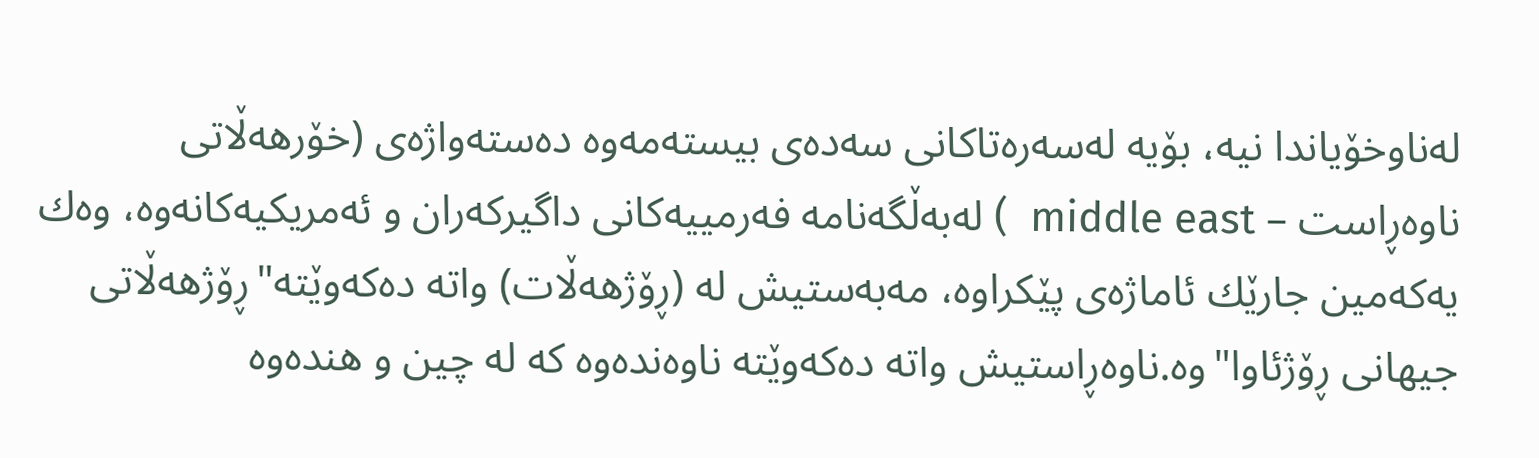له‌ناوخۆیاندا نیه‌، بۆیه‌ له‌سه‌ره‌تاكانی سه‌ده‌ی بیسته‌مه‌وه‌ ده‌سته‌واژه‌ی (خۆرهه‌ڵاتی ناوه‌ڕاست – middle east  ) له‌به‌ڵگه‌نامه‌ فه‌رمییه‌كانی داگیركه‌ران و ئه‌مریكیه‌كانه‌وه‌، وه‌ك یه‌كه‌مین جارێك ئاماژه‌ی پێكراوه‌، مه‌به‌ستیش له‌ (ڕۆژهه‌ڵات) واته‌ ده‌كه‌وێته‌"ڕۆژهه‌ڵاتی جیهانی ڕۆژئاوا"وه‌.ناوه‌ڕاستیش واته‌ ده‌كه‌وێته‌ ناوه‌نده‌وه‌ كه‌ له‌ چین و هنده‌وه‌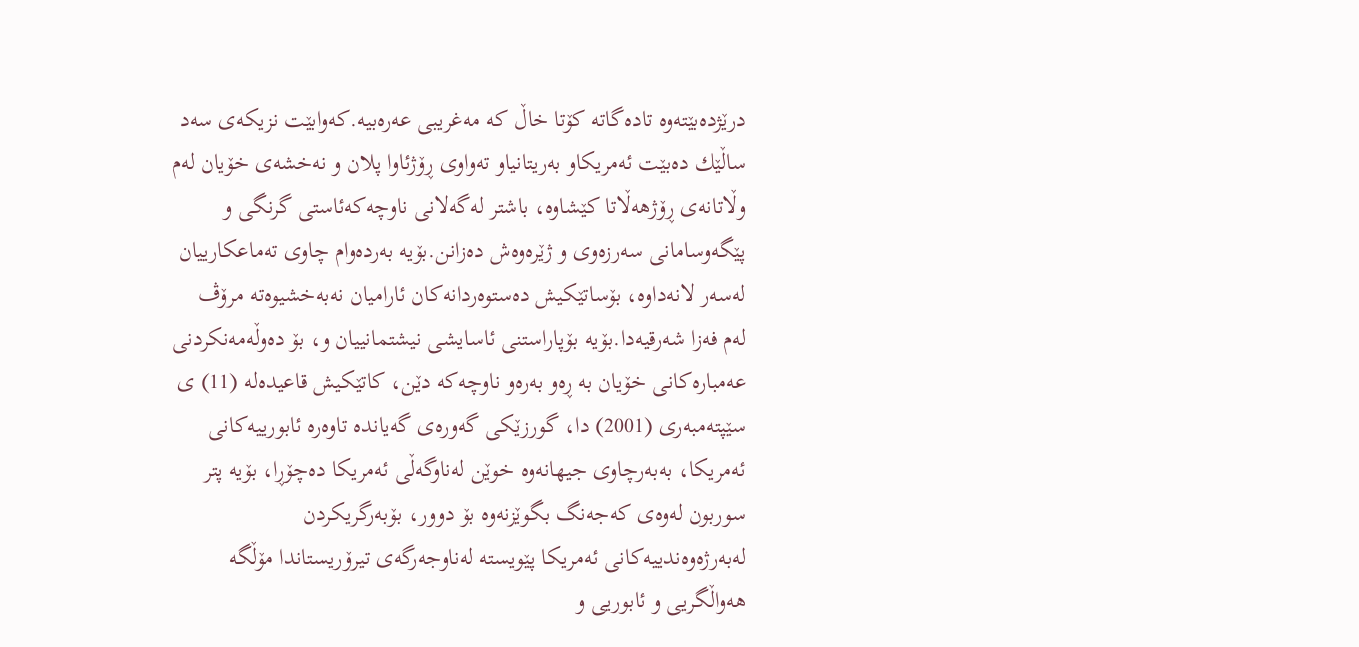درێژده‌بێته‌وه‌ تاده‌گاته‌ كۆتا خاڵ كه‌ مه‌غریبی عه‌ره‌بیه‌.كه‌وابێت نزیكه‌ی سه‌د ساڵێك ده‌بێت ئه‌مریكاو به‌ریتانیاو ته‌واوی ڕۆژئاوا پلان و نه‌خشه‌ی خۆیان له‌م وڵاتانه‌ی ڕۆژهه‌ڵاتا كێشاوه‌، باشتر له‌گه‌لانی ناوچه‌كه‌ئاستی گرنگی و پێگه‌وسامانی سه‌رزه‌وی و ژێره‌وه‌ش ده‌زانن.بۆیه‌ به‌رده‌وام چاوی ته‌ماعكارییان له‌سه‌ر لانه‌داوه‌، بۆساتێكیش ده‌ستوه‌ردانه‌كان ئارامیان نه‌به‌خشیوه‌ته‌ مرۆڤ له‌م فه‌زا شه‌رقیه‌دا.بۆیه‌ بۆپاراستنی ئاسایشی نیشتمانییان و، بۆ ده‌وڵه‌مه‌نكردنی عه‌مباره‌كانی خۆیان به‌ ڕه‌و به‌ره‌و ناوچه‌كه‌ دێن، كاتێكیش قاعیده‌له‌ (11) ی سێپته‌مبه‌ری (2001) دا، گورزێكی گه‌وره‌ی گه‌یانده‌ تاوه‌ره‌ ئابورییه‌كانی ئه‌مریكا، به‌به‌رچاوی جیهانه‌وه‌ خوێن له‌ناوگه‌ڵی ئه‌مریكا ده‌چۆڕا، بۆیه‌ پتر سوربون له‌وه‌ی كه‌جه‌نگ بگوێزنه‌وه‌ بۆ دوور، بۆبه‌رگریكردن له‌به‌رژه‌وه‌ندییه‌كانی ئه‌مریكا پێویسته‌ له‌ناوجه‌رگه‌ی تیرۆریستاندا مۆڵگه‌ هه‌واڵگریی و ئابوریی و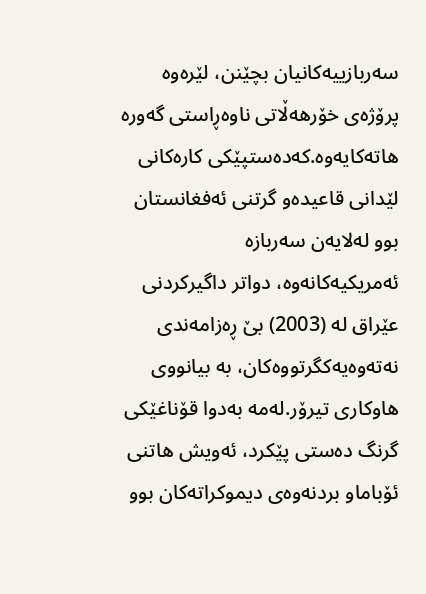سه‌ربازییه‌كانیان بچێنن، لێره‌وه‌ پرۆژه‌ی خۆرهه‌ڵاتی ناوه‌ڕاستی گه‌وره‌ هاته‌كایه‌وه‌.كه‌ده‌ستپێكی كاره‌كانی لێدانی قاعیده‌و گرتنی ئه‌فغانستان بوو له‌لایه‌ن سه‌ربازه‌ ئه‌مریكیه‌كانه‌وه‌، دواتر داگیركردنی عێراق له‌ (2003) بێ ڕه‌زامه‌ندی نه‌ته‌وه‌یه‌كگرتووه‌كان، به‌ بیانووی هاوكاری تیرۆر.له‌مه‌ به‌دوا قۆناغێكی گرنگ ده‌ستی پێكرد، ئه‌ویش هاتنی ئۆباماو بردنه‌وه‌ی دیموكراته‌كان بوو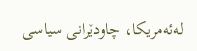له‌ئه‌مریكا، چاودێرانی سیاسی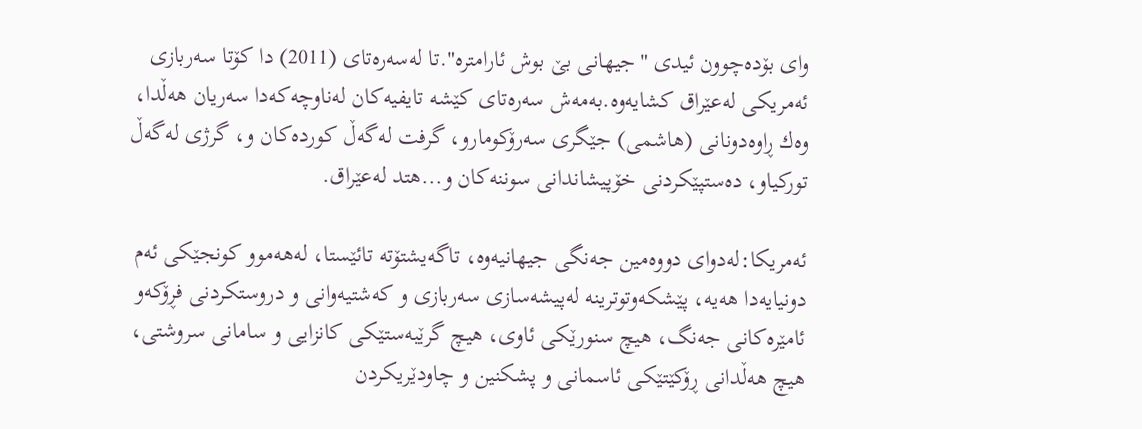وای بۆده‌چوون ئیدی "جیهانی بێ بوش ئارامتره‌".تا له‌سه‌ره‌تای (2011) دا كۆتا سه‌ربازی ئه‌مریكی له‌عێراق كشایه‌وه‌.به‌مه‌ش سه‌ره‌تای كێشه‌ تایفیه‌كان له‌ناوچه‌كه‌دا سه‌ریان هه‌ڵدا، وه‌ك ڕاوه‌دونانی (هاشمی) جێگری سه‌رۆكومارو، گرفت له‌گه‌ڵ كورده‌كان و، گرژی له‌گه‌ڵ توركیاو، ده‌ستپێكردنی خۆپیشاندانی سوننه‌كان و...هتد له‌عێراق.

ئه‌مریكا:له‌دوای دووه‌مین جه‌نگی جیهانیه‌وه‌، تاگه‌یشتۆته‌ تائێستا، له‌هه‌موو كونجێكی ئه‌م دونیایه‌دا هه‌یه‌، پێشكه‌وتوترینه‌ له‌پیشه‌سازی سه‌ربازی و كه‌شتیه‌وانی و دروستكردنی فڕۆكه‌و ئامێره‌كانی جه‌نگ، هیچ سنورێكی ئاوی، هیچ گرێبه‌ستێكی كانزایی و سامانی سروشتی، هیچ هه‌ڵدانی ڕۆكێتێكی ئاسمانی و پشكنین و چاودێریكردن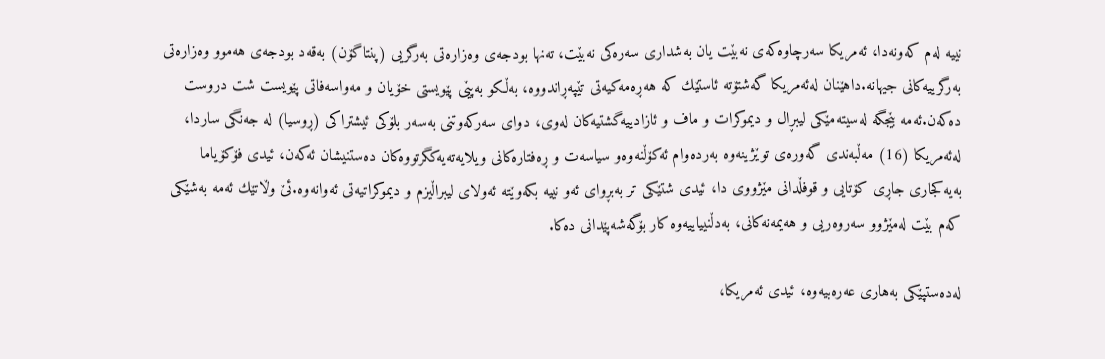نییه‌ له‌م كه‌ونه‌دا، ئه‌مریكا سه‌رچاوه‌كه‌ی نه‌بێت یان به‌شداری سه‌ره‌كی نه‌بێت، ته‌نها بودجه‌ی وه‌زاره‌تی به‌رگریی (پنتاگۆن) به‌قه‌د بودجه‌ی هه‌موو وه‌زاره‌تی به‌رگرییه‌كانی جیهانه‌.داهێنان له‌ئه‌مریكا گه‌شتۆته‌ ئاستێك كه‌ هه‌ڕه‌مه‌كیه‌تی تێپه‌ڕاندووه‌، به‌ڵكو به‌پێی پێویستی خۆیان و مه‌واسه‌فاتی پێویست شت دروست ده‌كه‌ن.ئه‌مه‌ بێجگه‌ له‌سیته‌مێكی لیبڕال و دیموكرات و ماف و ئازادییه‌گشتیه‌كان له‌وی، دوای سه‌ركه‌وتنی به‌سه‌ر بلۆكی ئیشتراكی (ڕوسیا) له‌ جه‌نگی ساردا، له‌ئه‌مریكا (16) مه‌ڵبه‌ندی گه‌وره‌ی توێژینه‌وه‌ به‌رده‌وام ئه‌كۆڵنه‌وه‌و سیاسه‌ت و ڕه‌فتاره‌كانی ویلایه‌ته‌یه‌كگرتووه‌كان ده‌ستنیشان ئه‌كه‌ن، ئیدی فۆكۆیاما به‌یه‌كجاری جاڕی كۆتایی و قوفڵدانی مێژووی دا، ئیدی شتێكی تر به‌بڕوای ئه‌و نییه‌ بكه‌وێته‌ ئه‌ولای لیبراڵیزم و دیموكراتیه‌تی ئه‌وانه‌وه‌.ئێ وڵاتێك ئه‌مه‌ به‌شێكی كه‌م بێت له‌مێژوو سه‌روه‌ریی و هه‌یمه‌نه‌كانی، به‌دڵنییاییه‌وه‌ كار بۆگه‌شه‌پێدانی ده‌كا.

له‌ده‌ستپێكی به‌هاری عه‌ره‌بیه‌وه‌، ئیدی ئه‌مریكا،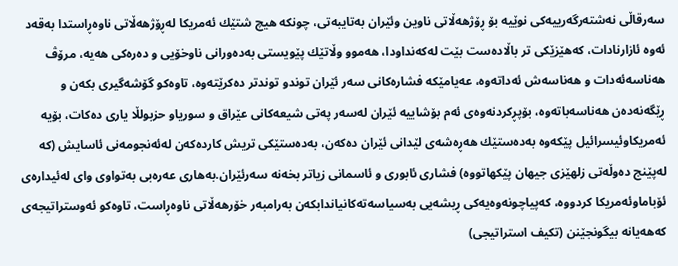سه‌رقاڵی نه‌شته‌رگه‌رییه‌كی نوێیه‌ بۆ ڕۆژهه‌ڵاتی ناوین وئێران به‌تایبه‌تی، چونكه‌ هیچ شتێك ئه‌مریكا له‌ڕۆژهه‌ڵاتی ناوه‌ڕاستدا به‌قه‌د ئه‌وه‌ ئازارنادات، كه‌هێزێكی تر باڵاده‌ست بێت له‌كه‌نداودا، هه‌موو وڵاتێك پێویستی به‌ده‌ورانی ناوخۆیی و ده‌ره‌كی هه‌یه‌، مرۆڤ هه‌ناسه‌ئه‌دات و هه‌ناسه‌ش ئه‌داته‌وه‌، عه‌یامێكه‌ فشاره‌كانی سه‌ر ئێران توندو توندتر ده‌كرێته‌وه‌، تاوه‌كو گۆشه‌گیری بكه‌ن و ڕێگه‌نه‌ده‌ن هه‌ناسه‌باته‌وه‌، بۆپڕكردنه‌وه‌ی ئه‌م بۆشاییه‌ ئێران له‌سه‌ر په‌تی شیعه‌كانی عێراق و سوریاو حزبولڵا یاری ده‌كات، بۆیه‌ ئه‌مریكاوئیسرائیل پێكه‌وه‌ به‌ده‌ستێك هه‌ڕه‌شه‌ی لێدانی ئێران ده‌كه‌ن، به‌ده‌ستێكی تریش كارده‌كه‌ن له‌ئه‌نجومه‌نی ئاسایش (كه‌ له‌پێنج ده‌وڵه‌تی زلهێزی جیهان پێكهاتووه‌) فشاری ئابوری و ئاسمانی زیاتر بخه‌نه‌ سه‌رئێران.به‌هاری عه‌ره‌بی به‌تواوی وای له‌ئیداره‌ی ئۆباماوئه‌مریكا كردووه‌، كه‌پیاچونه‌وه‌یه‌كی ڕیشه‌یی به‌سیاسه‌ته‌كانیاندابكه‌ن به‌رامبه‌ر خۆرهه‌ڵاتی ناوه‌ڕاست، تاوه‌كو ئه‌وستراتیجه‌ی كه‌هه‌یانه‌ بیگونجێنن (تكیف استراتیجی)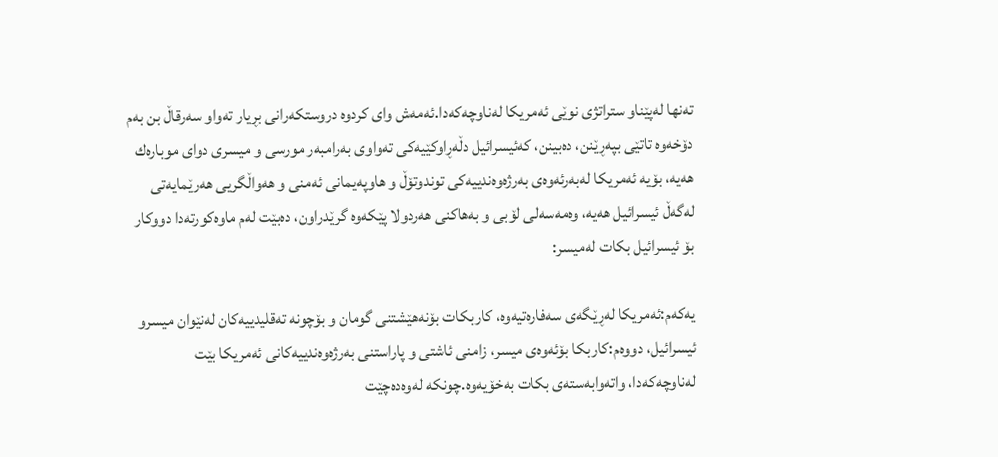ته‌نها له‌پێناو ستراتژی نوێی ئه‌مریكا له‌ناوچه‌كه‌دا.ئه‌مه‌ش وای كردوه‌ دروستكه‌رانی بڕیار ته‌واو سه‌رقاڵ بن به‌م دۆخه‌وه‌ تاتێی بپه‌ڕێنن، ده‌بینن، كه‌ئیسرائیل دڵه‌ڕاوكێیه‌كی ته‌واوی به‌رامبه‌ر مورسی و میسری دوای موباره‌ك هه‌یه‌، بۆیه‌ ئه‌مریكا له‌به‌رئه‌وه‌ی به‌رژه‌وه‌ندییه‌كی توندوتۆڵ و هاوپه‌یمانی ئه‌منی و هه‌واڵگریی هه‌رێمایه‌تی له‌گه‌ڵ ئیسرائیل هه‌یه‌، وه‌مه‌سه‌لی لۆبی و به‌هاكنی هه‌ردولا پێكه‌وه‌ گرێدراون، ده‌بێت له‌م ماوه‌كورته‌دا دووكار بۆ ئیسرائیل بكات له‌میسر:

یه‌كه‌م:ئه‌مریكا له‌ڕێگه‌ی سه‌فاره‌تیه‌وه‌، كاربكات بۆنه‌هێشتنی گومان و بۆچونه‌ ته‌قلیدییه‌كان له‌نێوان میسرو ئیسرائیل، دووه‌م:كاربكا بۆئه‌وه‌ی میسر، زامنی ئاشتی و پاراستنی به‌رژه‌وه‌ندییه‌كانی ئه‌مریكا بێت له‌ناوچه‌كه‌دا، واته‌وابه‌سته‌ی بكات به‌خۆیه‌وه‌.چونكه‌ له‌وه‌ده‌چێت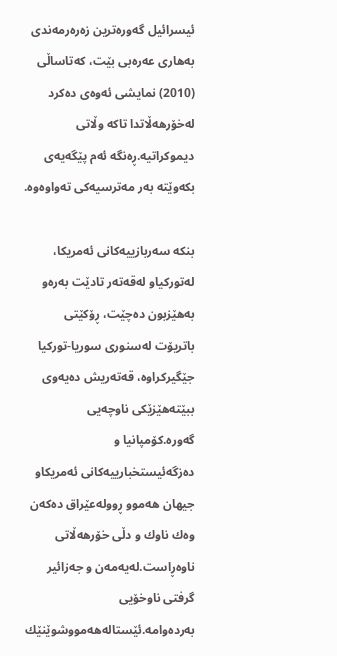ئیسرائیل گه‌وره‌ترین زه‌ره‌رمه‌ندی به‌هاری عه‌ره‌بی بێت، كه‌تاساڵی (2010) نمایشی ئه‌وه‌ی ده‌كرد له‌خۆرهه‌ڵاتدا تاكه‌ وڵاتی دیموكراتیه‌.ڕه‌نگه‌ ئه‌م پێگه‌یه‌ی بكه‌وێته‌ به‌ر مه‌ترسیه‌كی ته‌واوه‌وه‌.

بنكه‌ سه‌ربازییه‌كانی ئه‌مریكا، له‌توركیاو له‌قه‌ته‌ر تادێت به‌ره‌و به‌هێزبون ده‌چێت، ڕۆكێتی باتریۆت له‌سنوری سوریا-توركیا جێگیركراوه‌، قه‌ته‌ریش ده‌یه‌وی ببێته‌هێزێكی ناوچه‌یی گه‌وره‌.كۆمپانیا و ده‌زگه‌ئیستخبارییه‌كانی ئه‌مریكاو جیهان هه‌موو ڕووله‌عێراق ده‌كه‌ن وه‌ك ناوك و دڵی خۆرهه‌ڵاتی ناوه‌ڕاست.له‌یه‌مه‌ن و جه‌زائیر گرفتی ناوخۆیی به‌رده‌وامه‌.ئێستاله‌هه‌مووشوێنێك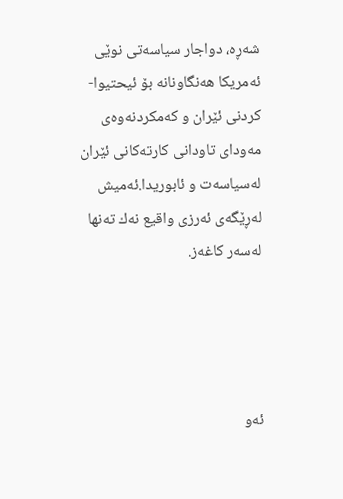شه‌ڕه‌، دواجار سیاسه‌تی نوێی ئه‌مریكا هه‌نگاونانه‌ بۆ ئیحتیوا-كردنی ئێران و كه‌مكردنه‌وه‌ی مه‌ودای تاودانی كارته‌كانی ئێران له‌سیاسه‌ت و ئابوریدا.ئه‌میش له‌ڕێگه‌ی ئه‌رزی واقیع نه‌ك ته‌نها له‌سه‌ر كاغه‌ز.




ئه‌و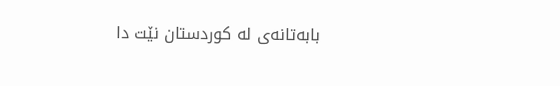بابه‌تانه‌ی له‌ کوردستان نێت دا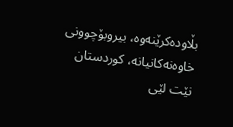بڵاوده‌کرێنه‌وه‌، بیروبۆچوونی خاوه‌نه‌کانیانه‌، کوردستان نێت لێی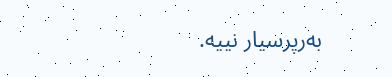به‌رپرسیار نییه‌.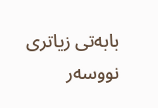بابەتی زیاتری نووسەر